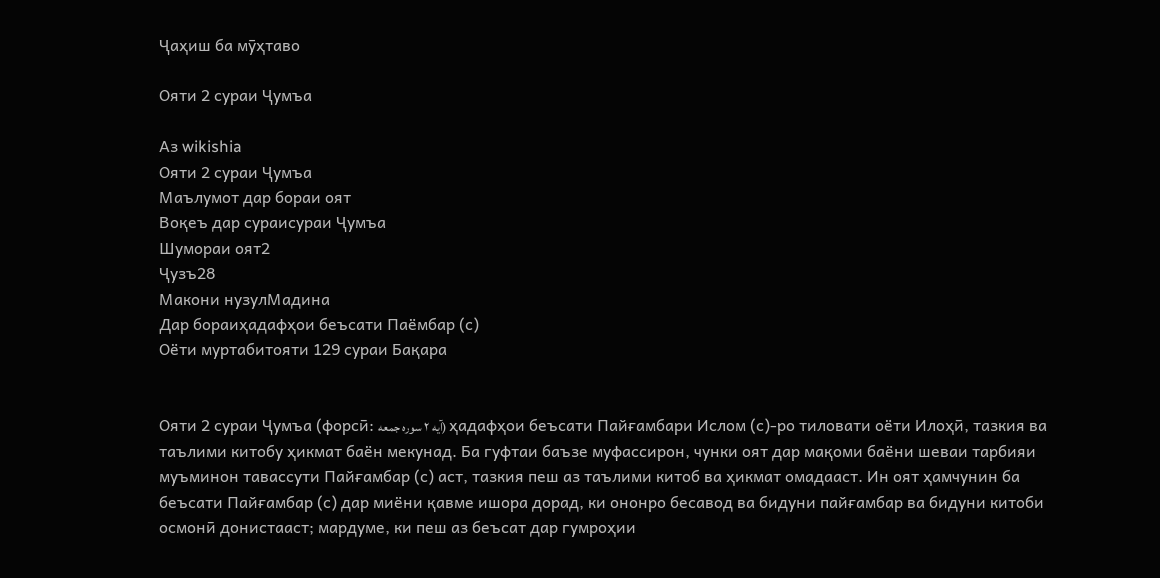Ҷаҳиш ба мӯҳтаво

Ояти 2 сураи Ҷумъа

Аз wikishia
Ояти 2 сураи Ҷумъа
Маълумот дар бораи оят
Воқеъ дар сураисураи Ҷумъа
Шумораи оят2
Ҷузъ28
Макони нузулМадина
Дар бораиҳадафҳои беъсати Паёмбар (с)
Оёти муртабитояти 129 сураи Бақара


Ояти 2 сураи Ҷумъа (форсӣ: آیه ۲ سوره جمعه) ҳадафҳои беъсати Пайғамбари Ислом (с)-ро тиловати оёти Илоҳӣ, тазкия ва таълими китобу ҳикмат баён мекунад. Ба гуфтаи баъзе муфассирон, чунки оят дар мақоми баёни шеваи тарбияи муъминон тавассути Пайғамбар (с) аст, тазкия пеш аз таълими китоб ва ҳикмат омадааст. Ин оят ҳамчунин ба беъсати Пайғамбар (с) дар миёни қавме ишора дорад, ки ононро бесавод ва бидуни пайғамбар ва бидуни китоби осмонӣ донистааст; мардуме, ки пеш аз беъсат дар гумроҳии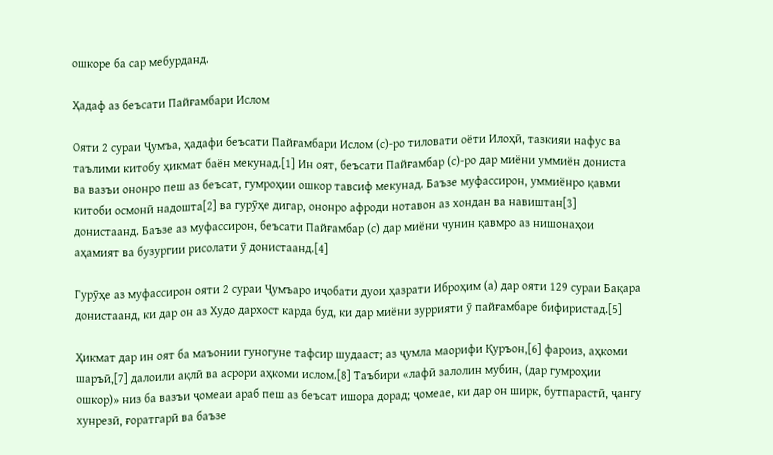ошкоре ба сар мебурданд.

Ҳадаф аз беъсати Пайғамбари Ислом

Ояти 2 сураи Ҷумъа, ҳадафи беъсати Пайғамбари Ислом (с)-ро тиловати оёти Илоҳӣ, тазкияи нафус ва таълими китобу ҳикмат баён мекунад.[1] Ин оят, беъсати Пайғамбар (с)-ро дар миёни уммиён дониста ва вазъи ононро пеш аз беъсат, гумроҳии ошкор тавсиф мекунад. Баъзе муфассирон, уммиёнро қавми китоби осмонӣ надошта[2] ва гурӯҳе дигар, ононро афроди нотавон аз хондан ва навиштан[3] донистаанд. Баъзе аз муфассирон, беъсати Пайғамбар (с) дар миёни чунин қавмро аз нишонаҳои аҳамият ва бузургии рисолати ӯ донистаанд.[4]

Гурӯҳе аз муфассирон ояти 2 сураи Ҷумъаро иҷобати дуои ҳазрати Иброҳим (а) дар ояти 129 сураи Бақара донистаанд, ки дар он аз Худо дархост карда буд, ки дар миёни зуррияти ӯ пайғамбаре бифиристад.[5]

Ҳикмат дар ин оят ба маъонии гуногуне тафсир шудааст; аз ҷумла маорифи Қуръон,[6] фароиз, аҳкоми шаръӣ,[7] далоили ақлӣ ва асрори аҳкоми ислом.[8] Таъбири «лафӣ залолин мубин, (дар гумроҳии ошкор)» низ ба вазъи ҷомеаи араб пеш аз беъсат ишора дорад; ҷомеае, ки дар он ширк, бутпарастӣ, ҷангу хунрезӣ, ғоратгарӣ ва баъзе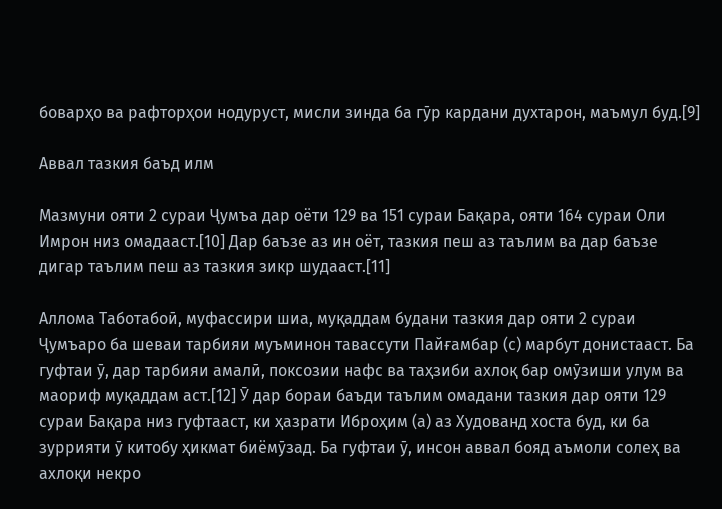боварҳо ва рафторҳои нодуруст, мисли зинда ба гӯр кардани духтарон, маъмул буд.[9]

Аввал тазкия баъд илм

Мазмуни ояти 2 сураи Ҷумъа дар оёти 129 ва 151 сураи Бақара, ояти 164 сураи Оли Имрон низ омадааст.[10] Дар баъзе аз ин оёт, тазкия пеш аз таълим ва дар баъзе дигар таълим пеш аз тазкия зикр шудааст.[11]

Аллома Таботабоӣ, муфассири шиа, муқаддам будани тазкия дар ояти 2 сураи Ҷумъаро ба шеваи тарбияи муъминон тавассути Пайғамбар (с) марбут донистааст. Ба гуфтаи ӯ, дар тарбияи амалӣ, поксозии нафс ва таҳзиби ахлоқ бар омӯзиши улум ва маориф муқаддам аст.[12] Ӯ дар бораи баъди таълим омадани тазкия дар ояти 129 сураи Бақара низ гуфтааст, ки ҳазрати Иброҳим (а) аз Худованд хоста буд, ки ба зуррияти ӯ китобу ҳикмат биёмӯзад. Ба гуфтаи ӯ, инсон аввал бояд аъмоли солеҳ ва ахлоқи некро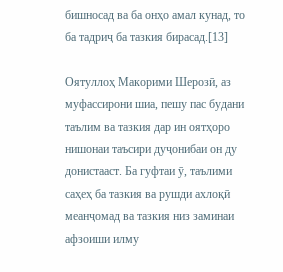бишносад ва ба онҳо амал кунад, то ба тадриҷ ба тазкия бирасад.[13]

Оятуллоҳ Макорими Шерозӣ, аз муфассирони шиа, пешу пас будани таълим ва тазкия дар ин оятҳоро нишонаи таъсири дуҷонибаи он ду донистааст. Ба гуфтаи ӯ, таълими саҳеҳ ба тазкия ва рушди ахлоқӣ меанҷомад ва тазкия низ заминаи афзоиши илму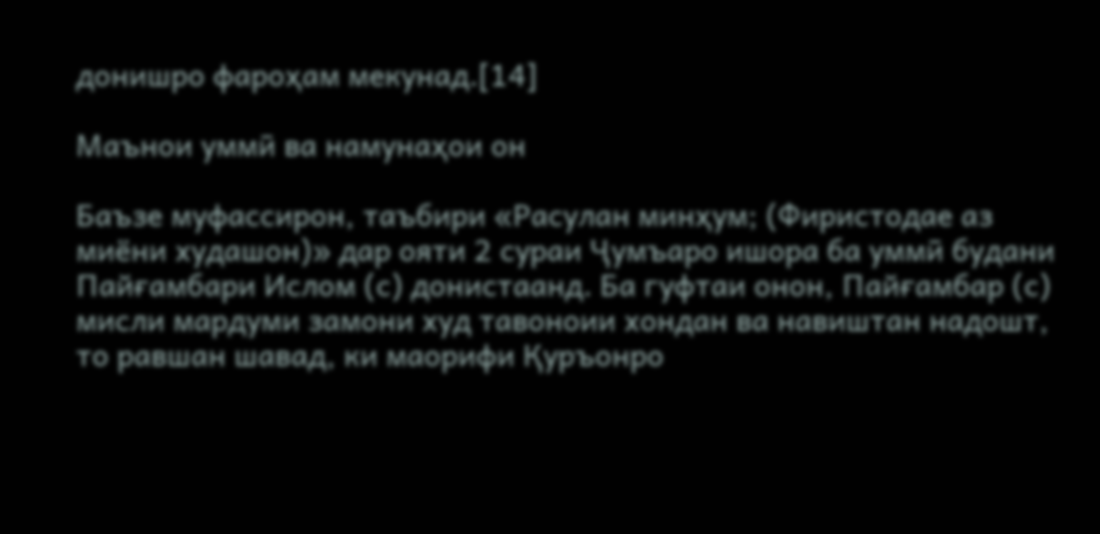донишро фароҳам мекунад.[14]

Маънои уммӣ ва намунаҳои он

Баъзе муфассирон, таъбири «Расулан минҳум; (Фиристодае аз миёни худашон)» дар ояти 2 сураи Ҷумъаро ишора ба уммӣ будани Пайғамбари Ислом (с) донистаанд. Ба гуфтаи онон, Пайғамбар (с) мисли мардуми замони худ тавоноии хондан ва навиштан надошт, то равшан шавад, ки маорифи Қуръонро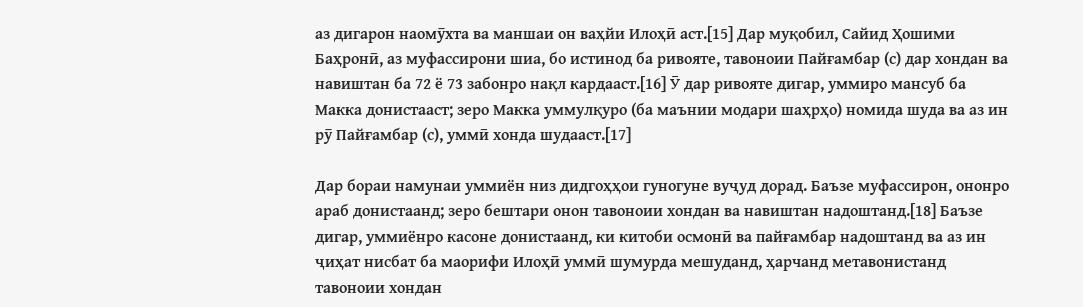аз дигарон наомӯхта ва маншаи он ваҳйи Илоҳӣ аст.[15] Дар муқобил, Сайид Ҳошими Баҳронӣ, аз муфассирони шиа, бо истинод ба ривояте, тавоноии Пайғамбар (с) дар хондан ва навиштан ба 72 ё 73 забонро нақл кардааст.[16] Ӯ дар ривояте дигар, уммиро мансуб ба Макка донистааст; зеро Макка уммулқуро (ба маънии модари шаҳрҳо) номида шуда ва аз ин рӯ Пайғамбар (с), уммӣ хонда шудааст.[17]

Дар бораи намунаи уммиён низ дидгоҳҳои гуногуне вуҷуд дорад. Баъзе муфассирон, ононро араб донистаанд; зеро бештари онон тавоноии хондан ва навиштан надоштанд.[18] Баъзе дигар, уммиёнро касоне донистаанд, ки китоби осмонӣ ва пайғамбар надоштанд ва аз ин ҷиҳат нисбат ба маорифи Илоҳӣ уммӣ шумурда мешуданд, ҳарчанд метавонистанд тавоноии хондан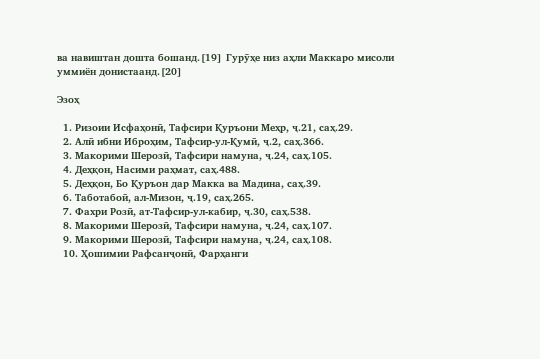ва навиштан дошта бошанд.[19] Гурӯҳе низ аҳли Маккаро мисоли уммиён донистаанд.[20]

Эзоҳ

  1. Ризоии Исфаҳонӣ, Тафсири Қуръони Меҳр, ҷ.21, саҳ.29.
  2. Алӣ ибни Иброҳим, Тафсир-ул-Қумӣ, ҷ.2, саҳ.366.
  3. Макорими Шерозӣ, Тафсири намуна, ҷ.24, саҳ.105.
  4. Деҳқон, Насими раҳмат, саҳ.488.
  5. Деҳқон, Бо Қуръон дар Макка ва Мадина, саҳ.39.
  6. Таботабоӣ, ал-Мизон, ҷ.19, саҳ.265.
  7. Фахри Розӣ, ат-Тафсир-ул-кабир, ҷ.30, саҳ.538.
  8. Макорими Шерозӣ, Тафсири намуна, ҷ.24, саҳ.107.
  9. Макорими Шерозӣ, Тафсири намуна, ҷ.24, саҳ.108.
  10. Ҳошимии Рафсанҷонӣ, Фарҳанги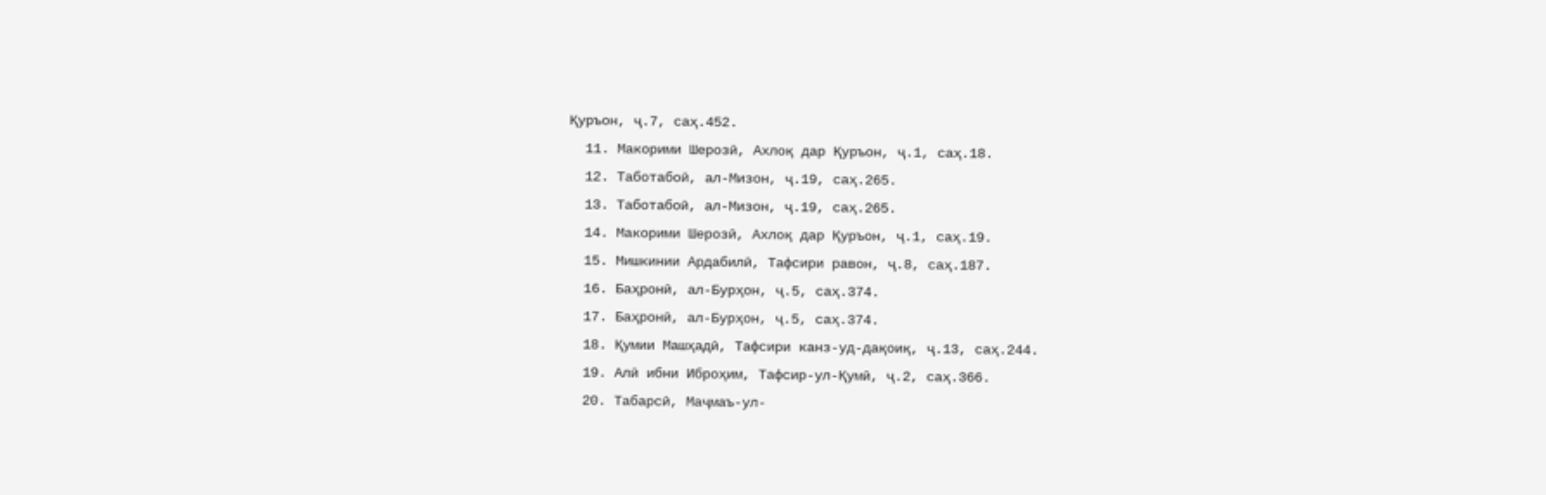Қуръон, ҷ.7, саҳ.452.
  11. Макорими Шерозӣ, Ахлоқ дар Қуръон, ҷ.1, саҳ.18.
  12. Таботабоӣ, ал-Мизон, ҷ.19, саҳ.265.
  13. Таботабоӣ, ал-Мизон, ҷ.19, саҳ.265.
  14. Макорими Шерозӣ, Ахлоқ дар Қуръон, ҷ.1, саҳ.19.
  15. Мишкинии Ардабилӣ, Тафсири равон, ҷ.8, саҳ.187.
  16. Баҳронӣ, ал-Бурҳон, ҷ.5, саҳ.374.
  17. Баҳронӣ, ал-Бурҳон, ҷ.5, саҳ.374.
  18. Қумии Машҳадӣ, Тафсири канз-уд-дақоиқ, ҷ.13, саҳ.244.
  19. Алӣ ибни Иброҳим, Тафсир-ул-Қумӣ, ҷ.2, саҳ.366.
  20. Табарсӣ, Маҷмаъ-ул-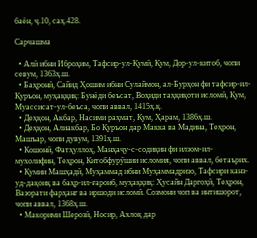баён, ҷ.10, саҳ.428.

Сарчашма

  • Алӣ ибни Иброҳим, Тафсир-ул-Қумӣ, Қум, Дор-ул-китоб, чопи севум, 1363ҳ.ш.
  • Баҳронӣ, Сайид Ҳошим ибни Сулаймон, ал-Бурҳон фи тафсир-ил-Қуръон, муҳаққиқ: Бунёди беъсат, Воҳиди таҳқиқоти исломӣ, Қум, Муассисат-ул-беъса, чопи аввал, 1415ҳ.қ.
  • Деҳқон, Акбар, Насими раҳмат, Қум, Ҳарам, 1386ҳ.ш.
  • Деҳқон, Алиакбар, Бо Қуръон дар Макка ва Мадина, Теҳрон, Машъар, чопи дувум, 1391ҳ.ш.
  • Кошонӣ, Фатҳуллоҳ, Манҳаҷу-с-содиқин фи илзом-ил-мухолифин, Теҳрон, Китобфурӯшии исломия, чопи аввал, бетаърих.
  • Қумии Машҳадӣ, Муҳаммад ибни Муҳаммадризо, Тафсири канз-уд-дақоиқ ва баҳр-ил-ғароиб, муҳаққиқ: Ҳусайн Даргоҳӣ, Теҳрон, Вазорати фарҳанг ва иршоди исломӣ. Созмони чоп ва интишорот, чопи аввал, 1368ҳ.ш.
  • Макорими Шерозӣ, Носир, Ахлоқ дар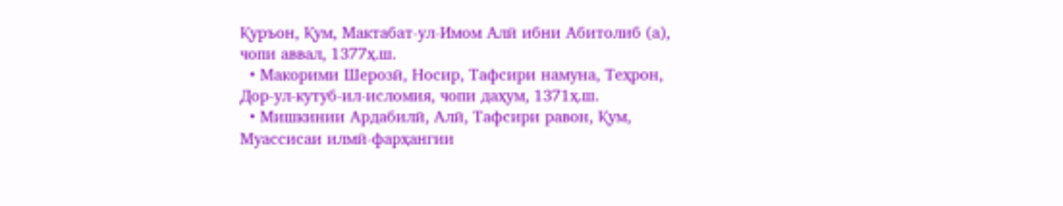Қуръон, Қум, Мактабат-ул-Имом Алӣ ибни Абитолиб (а), чопи аввал, 1377ҳ.ш.
  • Макорими Шерозӣ, Носир, Тафсири намуна, Теҳрон, Дор-ул-кутуб-ил-исломия, чопи даҳум, 1371ҳ.ш.
  • Мишкинии Ардабилӣ, Алӣ, Тафсири равон, Қум, Муассисаи илмӣ-фарҳангии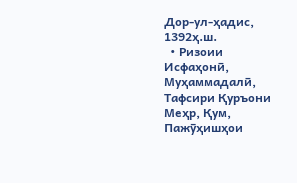Дор-ул-ҳадис, 1392ҳ.ш.
  • Ризоии Исфаҳонӣ, Муҳаммадалӣ, Тафсири Қуръони Меҳр, Қум, Пажӯҳишҳои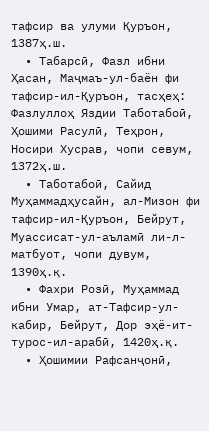тафсир ва улуми Қуръон, 1387ҳ.ш.
  • Табарсӣ, Фазл ибни Ҳасан, Маҷмаъ-ул-баён фи тафсир-ил-Қуръон, тасҳеҳ: Фазлуллоҳ Яздии Таботабоӣ, Ҳошими Расулӣ, Теҳрон, Носири Хусрав, чопи севум, 1372ҳ.ш.
  • Таботабоӣ, Сайид Муҳаммадҳусайн, ал-Мизон фи тафсир-ил-Қуръон, Бейрут, Муассисат-ул-аъламӣ ли-л-матбуот, чопи дувум, 1390ҳ.қ.
  • Фахри Розӣ, Муҳаммад ибни Умар, ат-Тафсир-ул-кабир, Бейрут, Дор эҳё-ит-турос-ил-арабӣ, 1420ҳ.қ.
  • Ҳошимии Рафсанҷонӣ,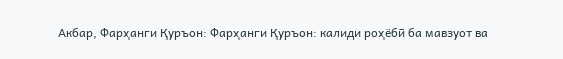Акбар, Фарҳанги Қуръон: Фарҳанги Қуръон: калиди роҳёбӣ ба мавзуот ва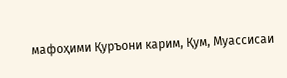мафоҳими Қуръони карим, Қум, Муассисаи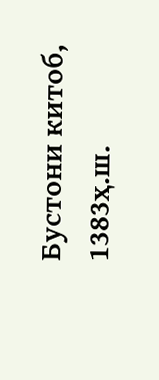Бустони китоб, 1383ҳ.ш.